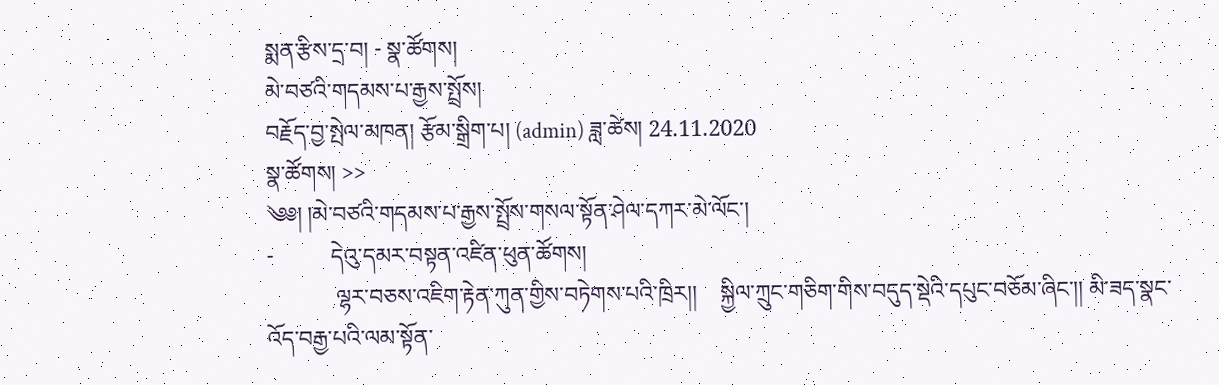སྨན་རྩིས་དྲ་བ། - སྣ་ཚོགས།
མེ་བཙའི་གདམས་པ་རྒྱས་སྤྲོས།
བརྗོད་བྱ་སྤེལ་མཁན། རྩོམ་སྒྲིག་པ། (admin) ཟླ་ཚེས། 24.11.2020
སྣ་ཚོགས། >>
༄༅། །མེ་བཙའི་གདམས་པ་རྒྱས་སྤྲོས་གསལ་སྟོན་ཤེལ་དཀར་མེ་ལོང་།
-          དེའུ་དམར་བསྟན་འཛིན་ཕུན་ཚོགས།
            ལྷར་བཅས་འཇིག་རྟེན་ཀུན་གྱིས་བཏེགས་པའི་ཁྲིར།།    སྐྱིལ་ཀྲུང་གཅིག་གིས་བདུད་སྡེའི་དཔུང་བཅོམ་ཞིང་།། མི་ཟད་སྣང་འོད་བརྒྱ་པའི་ལམ་སྟོན་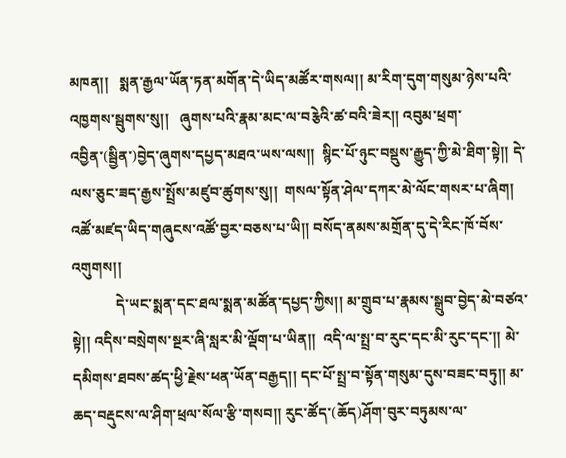མཁན།།   སྨན་རྒྱལ་ཡོན་ཏན་མགོན་དེ་ཡིད་མཚོར་གསལ།། མ་རིག་དུག་གསུམ་ཉེས་པའི་འཁྱགས་སྦུགས་སུ།།   ཞུགས་པའི་རྣམ་མང་ལ་བརྕེའི་ཚ་བའི་ཟེར།། འབུམ་ཕྲག་འབྱིན་(སྦྱིན་)བྱེད་ཞུགས་དཔྱད་མཐའ་ཡས་ལས།།  སྙིང་པོ་ཉུང་བསྡུས་རྒྱུད་ཀྱི་མེ་ཐིག་སྟེ།། དེ་ལས་ཅུང་ཟད་རྒྱས་སྤྲོས་མཛུབ་ཚུགས་སུ།།  གསལ་སྟོན་ཤེལ་དཀར་མེ་ལོང་གསར་པ་ཞིག། འཚོ་མཛད་ཡིད་གཞུངས་འཚོ་བྱར་བཅས་པ་ཡི།། བསོད་ནམས་མགྲོན་དུ་དེ་རིང་ཁོ་བོས་འགུགས།།
            དེ་ཡང་སྨན་དང་ཐལ་སྨན་མཚོན་དཔྱད་ཀྱིས།། མ་གྲུབ་པ་རྣམས་སྒྲུབ་བྱེད་མེ་བཙའ་སྟེ།། འདིས་བསྲེགས་སྔར་ཞི་སླར་མི་ལྡོག་པ་ཡིན།།  འདི་ལ་སྤྲ་བ་རུང་དང་མི་རུང་དང་།། མེ་དམིགས་ཐབས་ཚད་ཕྱི་རྗེས་ཕན་ཡོན་བརྒྱད།། དང་པོ་སྤྲ་བ་སྟོན་གསུམ་དུས་བཟང་བཏུ།། མ་ཆད་བརྡུངས་ལ་ཤིག་ཕྲལ་སོལ་རྩི་གསབ།། རུང་ཚོད་(ཆོད)ཤོག་བུར་བཏུམས་ལ་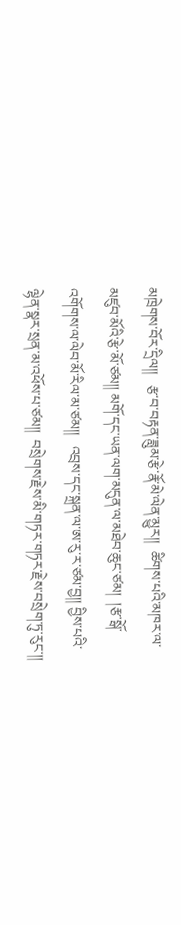མཁྲེགས་བོར་དྲིལ།།   རྩ་བ་བརྟན་ཟླུམ་རྩེ་རྣོ་མེ་ལེན་མྱུར།།  ཚིགས་པའི་མཁར་ལ་མཛུབ་མོའི་རྩེ་མོ་ཙམ།། མགོ་དང་ཡན་ལག་མདུན་ལ་མཐེབ་ཆུང་ཙམ།  །རྩ་སྒོ་འགོགས་ལ་ལེབ་མོ་རིལ་མ་ཙམ།།   འབྲས་དང་སྐྲན་ལ་ཨ་རུ་ར་ཙམ་བྱ།། བྱིས་པའི་ལྷེན་སྣར་སྲན་མ་འཕོས་པ་ཙམ།།  བསྲེགས་རྗེས་མི་གཏར་གཏར་རྗེས་བསྲེག་ཏུ་རུང་།།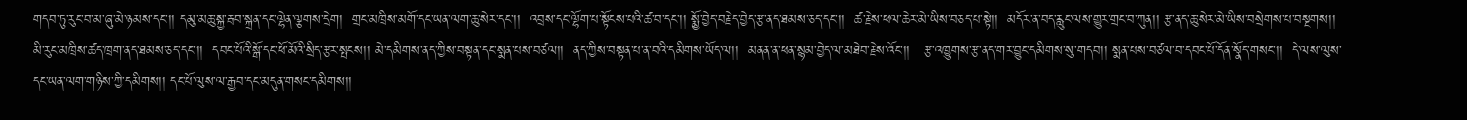གདབ་ཏུ་རུང་བ་མ་ཞུ་མེ་ཉམས་དང་།། དམུ་མཆུ་སྐྱ་རྦབ་སྐྲན་དང་ལྷེན་ལྕགས་དྲེག།  གྲང་མཁྲིས་མགོ་དང་ཡན་ལག་ཆུ་སེར་དང་།།  འབྲས་དང་ལྷོག་པ་སྟོངས་པའི་ཚ་བ་དང་།། སྨྱོ་བྱེད་བརྗེད་བྱེད་རྩ་ནད་ཐམས་ཅད་དང་།།  ཚ་རྗེས་ཕལ་ཆེར་མེ་ཡིས་བཅད་པ་སྟེ།།  མདོར་ན་བད་རླུང་ལས་གྱུར་གྲང་བ་ཀུན།། རྩ་ནད་ཆུ་སེར་མེ་ཡིས་བསྲེགས་པ་བསྔགས།།  མི་རུང་མཁྲིས་ཚད་ཁྲག་ནད་ཐམས་ཅད་དང་།།  དབང་པོའི་སྒོ་དང་ཕོ་མོའི་སྲིད་རྩར་སྤངས།། མེ་དམིགས་ནད་ཀྱིས་བསྟན་དང་སྨན་པས་བཙལ།།  ནད་ཀྱིས་བསྟན་པ་ན་བའི་དམིགས་ཡོད་ལ།།  མནན་ན་ཕན་སྙམ་བྱེད་ལ་མཐེབ་རྗེས་འོང་།།   རྩ་འཁྱུགས་རྩ་ནད་གར་བྱུང་དམིགས་སུ་གདབ།། སྨན་པས་བཙལ་བ་དབང་པོ་དོན་སྣོད་གསང་།།  དེ་ལས་ལུས་དང་ཡན་ལག་གཉིས་ཀྱི་དམིགས།། དང་པོ་ལུས་ལ་རྒྱབ་དང་མདུན་གསང་དམིགས།།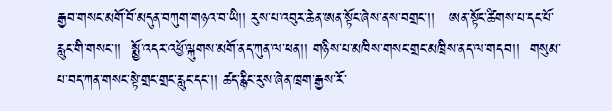རྒྱབ་གསང་མགོ་བོ་མདུན་བཀུག་གཉའ་བ་ཡི།། རུས་པ་འབུར་ཆེན་ཨན་སྟོང་ཞེས་ནས་བགྲང་།།   ཨན་སྟོང་ཚིགས་པ་དང་པོ་རླུང་གི་གསང་།།  སྨྱོ་འདར་འཕྱོ་ལྐུགས་མགོ་ནད་ཀུན་ལ་ཕན།། གཉིས་པ་མཁིས་གསང་གྲང་མཁྲིས་ནད་ལ་གདབ།།  གསུམ་པ་བད་ཀན་གསང་སྟེ་གྲང་གྲང་རླུང་དང་།། ཚད་རྙིང་རུས་ཞེན་ཁྲག་རྒྱས་རོ་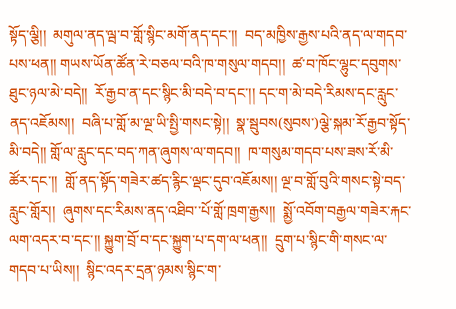སྟོད་ལྕི།།  མགུལ་ནད་ལྦ་བ་གློ་སྙིང་མགོ་ནད་དང་།།  བད་མཁྱིས་རྒྱས་པའི་ནད་ལ་གདབ་པས་ཕན།། གཡས་ཡོན་ཚོན་རེ་བཅལ་བའི་ཁ་གསུལ་གདབ།།  ཚ་བ་ཁོང་ལྷུང་དབུགས་ཐུང་ཉལ་མེ་བདེ།།  རོ་རྒྱབ་ན་དང་སྙིང་མི་བདེ་བ་དང་།། དང་ག་མེ་བདེ་རིམས་དང་རླུང་ནད་འཇོམས།།  བཞི་པ་གློ་མ་ལྔ་ཡི་སྤྱི་གསང་སྟེ།།  སྣ་སྦུབས(སུབས་)ལྕེ་སྐམ་རོ་རྒྱབ་སྟོད་མི་བདེ།། གློ་ལ་རླུང་དང་བད་ཀན་ཞུགས་ལ་གདབ།།  ཁ་གསུམ་གདབ་པས་ཟས་རོ་མི་ཚོར་དང་།།  གློ་ནད་སྟོད་གཟེར་ཚད་རྙིང་ལྡང་དུབ་འཇོམས།། ལྔ་བ་གློ་བུའི་གསང་སྟེ་བད་རླུང་གློར།།  ཞུགས་དང་རིམས་ནད་འཐིབ་་པོ་གློ་ཁྲག་རྒྱས།།  སྨྱོ་འབོག་བརྒྱལ་གཟེར་རྐང་ལག་འདར་བ་དང་།། སྐྱུག་བྲོ་བ་དང་སྐྱུག་པ་དག་ལ་ཕན།།  དྲུག་པ་སྙིང་གི་གསང་ལ་གདབ་པ་ཡིས།།  སྙིང་འདར་དྲན་ཉམས་སྙིང་ག་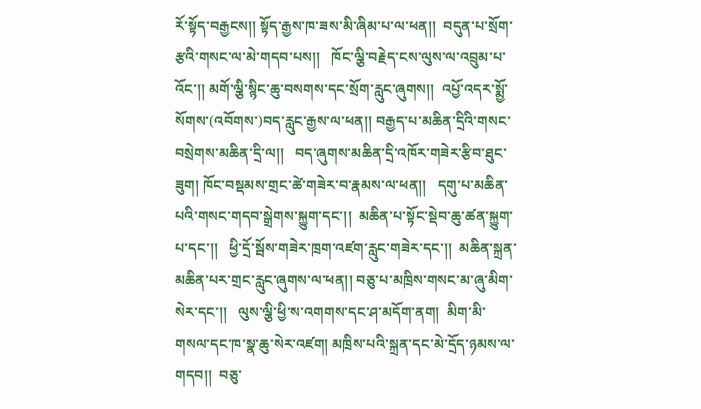རོ་སྟོད་བརྒྱངས།། སྟོད་རྒྱས་ཁ་ཟས་མི་ཞིམ་པ་ལ་ཕན།།  བདུན་པ་སྲོག་རྩའི་གསང་ལ་མེ་གདབ་པས།།   ཁོང་ལྕི་བརྗེད་ངས་ལུས་ལ་འབྲུམ་པ་འོང་།། མགོ་ལྕི་སྙིང་ཆུ་བསགས་དང་སྲོག་རླུང་ཞུགས།།  འཔྱོ་འདར་སྨྱོ་སོགས་(འབོགས་)བད་རླུང་རྒྱས་ལ་ཕན།། བརྒྱད་པ་མཆིན་དྲིའི་གསང་བསྲེགས་མཆིན་དྲི་ལ།།   བད་ཞུགས་མཆིན་དྲི་འཁོར་གཟེར་རྩིབ་ཐུང་ཟུག། ཁོང་བསྡམས་གྲང་ཚེ་གཟེར་བ་རྣམས་ལ་ཕན།།   དགུ་པ་མཆིན་པའི་གསང་གདབ་སྒྲེགས་སྐྱུག་དང་།།  མཆིན་པ་སྟོང་སྡེབ་ཆུ་ཚན་སྐྱུག་པ་དང་།།   ཕྱི་དྲོ་སྦོས་གཟེར་ཁྲག་འཛག་རླུང་གཟེར་དང་།།  མཆིན་སྐྲན་མཆིན་པར་གྲང་རླུང་ཞུགས་ལ་ཕན།། བཅུ་པ་མཁྲིས་གསང་མ་ཞུ་མིག་སེར་དང་།།   ལུས་ལྕི་ཕྱི་ས་འགགས་དང་ཤ་མདོག་ནག།  མིག་མི་གསལ་དང་ཁ་སྣ་ཆུ་སེར་འཛག། མཁྲིས་པའི་སྐྲན་དང་མེ་དྲོད་ཉམས་ལ་གདབ།།  བཅུ་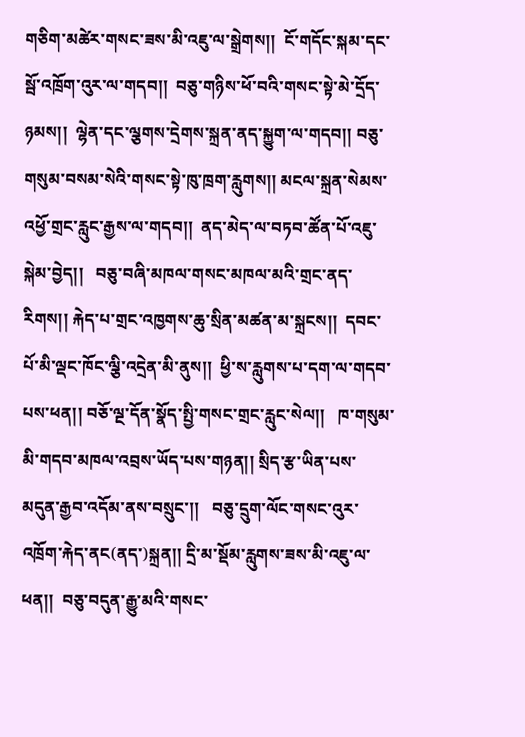གཅིག་མཚེར་གསང་ཟས་མི་འཇུ་ལ་སྒྲེགས།།  ངོ་གདོང་སྐམ་དང་སྦོ་འཁྲོག་འུར་ལ་གདབ།།  བཅུ་གཉིས་ཕོ་བའི་གསང་སྟེ་མེ་དྲོད་ཉམས།།  ལྷེན་དང་ལྕགས་དྲེགས་སྐྲན་ནད་སྐྱུག་ལ་གདབ།། བཅུ་གསུམ་བསམ་སེའི་གསང་སྟེ་ཁུ་ཁྲག་རླུགས།། མངལ་སྐྲན་སེམས་འཕྱོ་གྲང་རླུང་རྒྱས་ལ་གདབ།།  ནད་མེད་ལ་བཏབ་ཚོན་པོ་འཇུ་སྐེམ་བྱེད།།   བཅུ་བཞི་མཁལ་གསང་མཁལ་མའི་གྲང་ནད་རིགས།། རྐེད་པ་གྲང་འཁྱགས་ཆུ་སྲིན་མཚན་མ་སྐྲངས།།  དབང་པོ་མི་ལྡང་ཁོང་ལྕི་འདྲེན་མི་ནུས།།  ཕྱི་ས་རླུགས་པ་དག་ལ་གདབ་པས་ཕན།། བཅོ་ལྔ་དོན་སྣོད་སྤྱི་གསང་གྲང་རླུང་སེལ།།   ཁ་གསུམ་མི་གདབ་མཁལ་འབྲས་ཡོད་པས་གཉན།། སྲིད་རྩ་ཡིན་པས་མདུན་རྒྱབ་འདོམ་ནས་བསྲུང་།།   བཅུ་དྲུག་ལོང་གསང་འུར་འཁྲོག་རྐེད་ནང(ནད་)སྐྲན།། དྲི་མ་སྡོམ་རླུགས་ཟས་མི་འཇུ་ལ་ཕན།།  བཅུ་བདུན་རྒྱུ་མའི་གསང་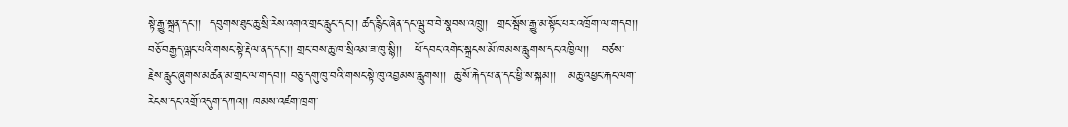སྟེ་རྒྱུ་སྐྲན་དང་།།  དབུགས་ཐུང་ཆུ་སྲི་རེས་འགའ་གྲང་རླུང་དང་།། ཚད་རྙིང་ཞེན་དང་ལྦུ་བ་བེ་སྣབས་འཁྲུ།།  གྲང་སྦོས་རྒྱུ་མ་སྟོང་པར་འཁྲོག་ལ་གདབ།།  བཅོ་བརྒྱད་ལྒང་པའི་གསང་སྟེ་རྡེལ་ནད་དང་།། གྲང་བས་ཆུ་ཁ་སྲིའམ་ཟ་ཁུ་སྙི།།   ཕོ་དབང་འགེང་སྐྲངས་མོ་ཁམས་རླུགས་དང་འཁྱིལ།།   བཙས་རྗེས་རླུང་ཞུགས་མཚན་མ་གྲང་ལ་གདབ།། བཅུ་དགུ་ཁུ་བའི་གསང་སྟེ་ཁུ་འབྱམས་རླུགས།།  ཆུ་སོ་རྐེད་པ་ན་དང་ཕྱི་ས་སྐམ།།   མཆུ་འཕྱང་རྐང་ལག་རེངས་དང་འགྲོ་འདུག་དཀའ།། ཁམས་འཛག་ཁྲག་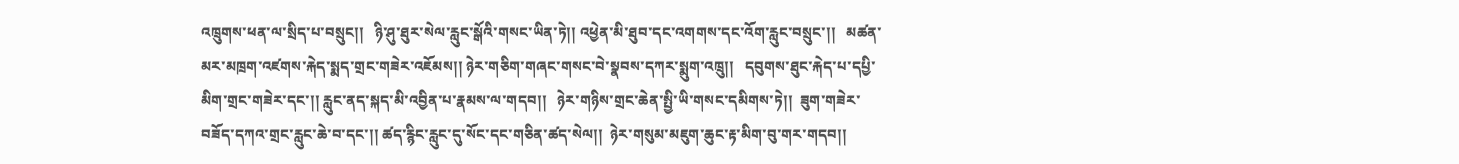འཁྲུགས་ཕན་ལ་སྲིད་པ་བསྲུང།།   ཉི་ཤུ་ཐུར་སེལ་རླུང་སྒོའི་གསང་ཡིན་ཏེ།། འཕྱེན་མི་ཐུབ་དང་འགགས་དང་འོག་རླུང་བསྲུང་།།   མཚན་མར་མཁྲག་འཛགས་རྐེད་སྨད་གྲང་གཟེར་འཇོམས།། ཉེར་གཅིག་གཞང་གསང་བེ་སྣབས་དཀར་སྨུག་འཁྲུ།།   དབུགས་ཐུང་རྐེད་པ་དཔྱི་མིག་གྲང་གཟེར་དང་།། རླུང་ནད་སྐད་མི་འབྱིན་པ་རྣམས་ལ་གདབ།།   ཉེར་གཉིས་གྲང་ཆེན་སྤྱི་ཡི་གསང་དམིགས་ཏེ།།  ཟུག་གཟེར་བཟོད་དཀའ་གྲང་རླུང་ཆེ་བ་དང་།། ཚད་རྙིང་རླུང་དུ་སོང་དང་གཅིན་ཚད་སེལ།།  ཉེར་གསུམ་མཇུག་ཆུང་རྟ་མིག་བུ་གར་གདབ།།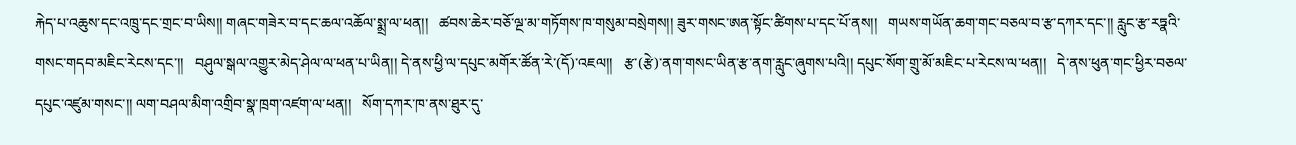རྐེད་པ་འཆུས་དང་འཁྲུ་དང་གྲང་བ་ཡིས།། གཞང་གཟེར་བ་དང་ཆལ་འཆོལ་སྨྲ་ལ་ཕན།།   ཚབས་ཆེར་བཅོ་ལྔ་མ་གཏོགས་ཁ་གསུམ་བསྲེགས།། ཟུར་གསང་ཨན་སྟོང་ཚིགས་པ་དང་པོ་ནས།།   གཡས་གཡོན་ཆག་གང་བཅལ་བ་རྩ་དཀར་དང་།། རླུང་རྩ་རཏྣའི་གསང་གདབ་མཇིང་རེངས་དང་།།   བཤུལ་སྒལ་འགྱུར་མེད་ཤེལ་ལ་ཕན་པ་ཡིན།། དེ་ནས་ཕྱི་ལ་དཔུང་མགོར་ཚོན་རེ་(དོ)་འཇལ།།   རྩ་(རྩེ)་ནག་གསང་ཡིན་རྩ་ནག་རླུང་ཞུགས་པའི།། དཔུང་སོག་གྲུ་མོ་མཇིང་པ་རེངས་ལ་ཕན།།   དེ་ནས་ཕུན་གང་ཕྱིར་བཅལ་དཔུང་འཛུམ་གསང་།། ལག་བཤལ་མིག་འགྲིབ་སྣ་ཁྲག་འཛག་ལ་ཕན།།   སོག་དཀར་ཁ་ནས་ཐུར་དུ་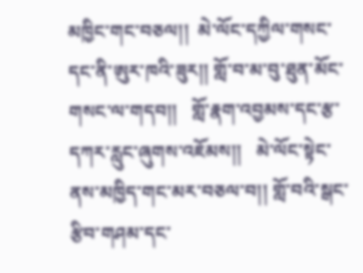མཁྱིང་གང་བཅལ།།  མེ་ལོང་དཀྱིལ་གསང་དང་ནི་ཨུར་ཁའི་ཟུར།། གློ་བ་མ་བུ་ཐུན་མོང་གསང་ལ་གདབ།།   གློ་རྣག་འབྱམས་དང་རྩ་དཀར་རླུང་ཞུགས་འཇོམས།།   མེ་ལོང་སྟེང་ནས་མཁྱིད་གང་མར་བཅལ་བ།། གློ་བའི་སྒང་རྩིབ་གཤམ་དང་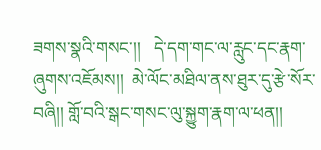ཟགས་སྣའི་གསང་།།   དེ་དག་གང་ལ་རླུང་དང་རྣག་ཞུགས་འཇོམས།།  མེ་ལོང་མཐིལ་ནས་ཐུར་དུ་རྩེ་སོར་བཞི།། གློ་བའི་སྒང་གསང་ལུ་སྐྱུག་རྣག་ལ་ཕན།།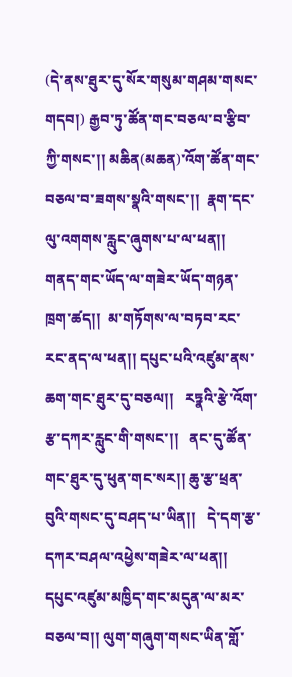(དེ་ནས་ཐུར་དུ་སོར་གསུམ་གཤམ་གསང་གདབ།) རྒྱབ་ཏུ་ཚོན་གང་བཅལ་བ་རྩིབ་ཀྱི་གསང་།། མཆིན(མཆན)་འོག་ཚོན་གང་བཅལ་བ་ཟགས་སྣའི་གསང་།།  རྣག་དང་ལུ་འགགས་རླུང་ཞུགས་པ་ལ་ཕན།། གནད་གང་ཡོད་ལ་གཟེར་ཡོད་གཉན་ཁྲག་ཚད།།  མ་གཏོགས་ལ་བཏབ་རང་རང་ནད་ལ་ཕན།། དཔུང་པའི་འཛུམ་ནས་ཆག་གང་ཐུར་དུ་བཅལ།།   རཏྣའི་རྩེ་འོག་རྩ་དཀར་རླུང་གི་གསང་།།   ནང་དུ་ཚོན་གང་ཐུར་དུ་ཕུན་གང་སར།། ཆུ་རྩ་ཕྲན་བུའི་གསང་དུ་བཤད་པ་ཡིན།།   དེ་དག་རྩ་དཀར་བཤལ་འཕྱེས་གཟེར་ལ་ཕན།།  དཔུང་འཛུམ་མཁྱིད་གང་མདུན་ལ་མར་བཅལ་བ།། ལུག་གཞུག་གསང་ཡིན་གློ་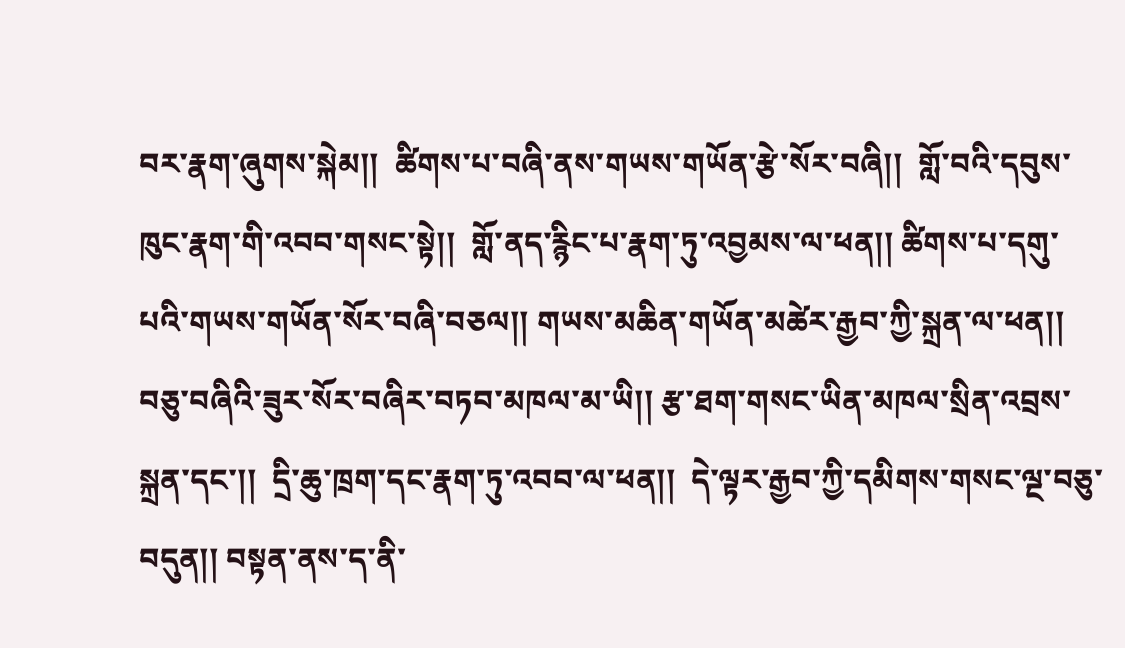བར་རྣག་ཞུགས་སྐེམ།།  ཚིགས་པ་བཞི་ནས་གཡས་གཡོན་རྩེ་སོར་བཞི།།  གློ་བའི་དབུས་ཁུང་རྣག་གི་འབབ་གསང་སྟེ།།  གློ་ནད་རྙིང་པ་རྣག་ཏུ་འབྱམས་ལ་ཕན།། ཚིགས་པ་དགུ་པའི་གཡས་གཡོན་སོར་བཞི་བཅལ།། གཡས་མཆིན་གཡོན་མཚེར་རྒྱབ་ཀྱི་སྐྲན་ལ་ཕན།།  བཅུ་བཞིའི་ཟུར་སོར་བཞིར་བཏབ་མཁལ་མ་ཡི།། རྩ་ཐག་གསང་ཡིན་མཁལ་སྲིན་འབྲས་སྐྲན་དང་།།  དྲི་ཆུ་ཁྲག་དང་རྣག་ཏུ་འབབ་ལ་ཕན།།  དེ་ལྟར་རྒྱབ་ཀྱི་དམིགས་གསང་ལྔ་བཅུ་བདུན།། བསྟན་ནས་ད་ནི་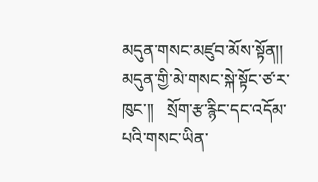མདུན་གསང་མཛུབ་མོས་སྟོན།།  མདུན་གྱི་མེ་གསང་སྐེ་སྟོང་ཙ་ར་ཁུང་།།   སྲོག་རྩ་རྙིང་དང་འདོམ་པའི་གསང་ཡིན་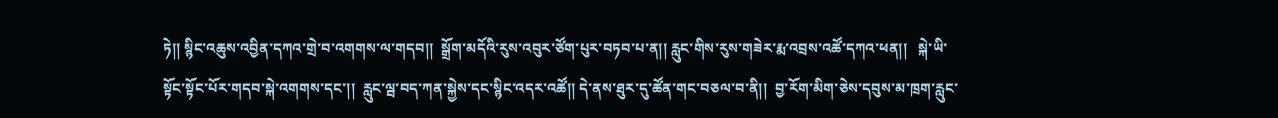ཏེ།། སྙིང་འཆུས་འབྱིན་དཀའ་གྲེ་བ་འགགས་ལ་གདབ།།  སྒྲོག་མདོའི་རུས་འབུར་ཙོག་པུར་བཏབ་པ་ན།། རླུང་གིས་རུས་གཟེར་རྨ་འབྲས་འཚོ་དཀའ་ཕན།།   སྐེ་ཡི་སྟོང་སྟོང་པོར་གདབ་སྐེ་འགགས་དང་།།  རླུང་ལྦ་བད་ཀན་སྐྱེས་དང་སྙིང་འདར་འཚོ།། དེ་ནས་ཐུར་དུ་ཚོན་གང་བཅལ་བ་ནི།།  བྱ་རོག་མིག་ཅེས་དབུས་མ་ཁྲག་རླུང་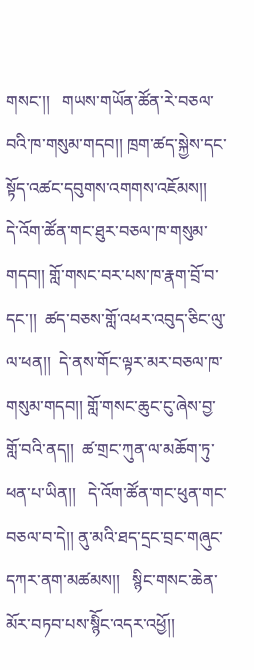གསང་།།   གཡས་གཡོན་ཚོན་རེ་བཅལ་བའི་ཁ་གསུམ་གདབ།། ཁྲག་ཚད་སྐྱེས་དང་སྟོད་འཚང་དབུགས་འགགས་འཇོམས།།  དེ་འོག་ཚོན་གང་ཐུར་བཅལ་ཁ་གསུམ་གདབ།། གློ་གསང་བར་པས་ཁ་རྣག་བྲོ་བ་དང་།།  ཚད་བཅས་གློ་འཕར་འབུད་ཅིང་ལུ་ལ་ཕན།།  དེ་ནས་གོང་ལྟར་མར་བཅལ་ཁ་གསུམ་གདབ།། གློ་གསང་ཆུང་ངུ་ཞེས་བྱ་གློ་བའི་ནད།།  ཚ་གྲང་ཀུན་ལ་མཆོག་ཏུ་ཕན་པ་ཡིན།།   དེ་འོག་ཚོན་གང་ཕུན་གང་བཅལ་བ་དེ།། ནུ་མའི་ཐད་དྲང་བྲང་གཞུང་དཀར་ནག་མཚམས།།   སྙིང་གསང་ཆེན་མོར་བཏབ་པས་སྙིོང་འདར་འཕྱོ།།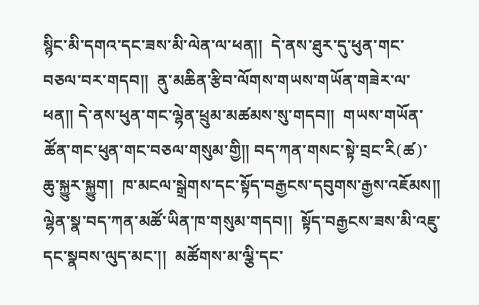སྙིང་མི་དགའ་དང་ཟས་མི་ལེན་ལ་ཕན།།  དེ་ནས་ཐུར་དུ་ཕུན་གང་བཅལ་བར་གདབ།།  ནུ་མཆིན་རྩིབ་ལོགས་གཡས་གཡོན་གཟེར་ལ་ཕན།། དེ་ནས་ཕུན་གང་ལྷེན་ཕྲུམ་མཚམས་སུ་གདབ།།  གཡས་གཡོན་ཚོན་གང་ཕུན་གང་བཅལ་གསུམ་གྱི།། བད་ཀན་གསང་སྟེ་བྲང་རི(ཚ)་ཆུ་སྐྱུར་སྐྱུག།  ཁ་མངལ་སྒྲེགས་དང་སྟོད་བརྒྱངས་དབུགས་རྒྱས་འཇོམས།། ལྷེན་སྣ་བད་ཀན་མཚོ་ཡིན་ཁ་གསུམ་གདབ།།  སྟོད་བརྒྱངས་ཟས་མི་འཇུ་དང་སྣབས་ལུད་མང་།།  མཚོགས་མ་ལྕི་དང་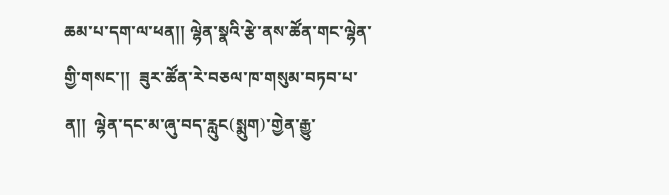ཆམ་པ་དག་ལ་ཕན།། ལྷེན་སྣའི་རྩེ་ནས་ཚོན་གང་ལྷེན་གྱི་གསང་།།  ཟུར་ཚོན་རེ་བཅལ་ཁ་གསུམ་བཏབ་པ་ན།།  ལྷེན་དང་མ་ཞུ་བད་རླུང(སྨུག)་གྱེན་རྒྱུ་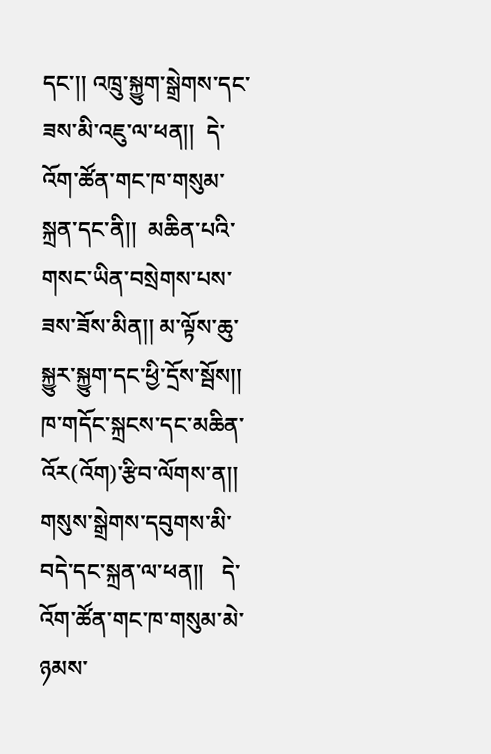དང་།། འཁྲུ་སྐྱུག་སྒྲེགས་དང་ཟས་མི་འཇུ་ལ་ཕན།།  དེ་འོག་ཚོན་གང་ཁ་གསུམ་སྐྲན་དང་ནི།།  མཆིན་པའི་གསང་ཡིན་བསྲེགས་པས་ཟས་ཟོས་མིན།། མ་ལྟོས་ཆུ་སྐྱུར་སྐྱུག་དང་ཕྱི་དྲོས་སྦོས།།  ཁ་གདོང་སྐྲངས་དང་མཆིན་འོར(འོག)་རྩིབ་ལོགས་ན།། གསུས་སྒྲེགས་དབུགས་མི་བདེ་དང་སྐྲན་ལ་ཕན།།   དེ་འོག་ཚོན་གང་ཁ་གསུམ་མེ་ཉམས་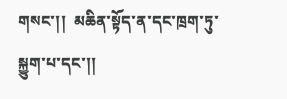གསང་།།  མཆིན་སྟོད་ན་དང་ཁྲག་ཏུ་སྐྱུག་པ་དང་།།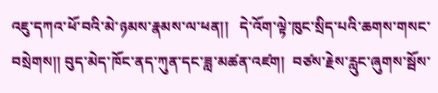འཇུ་དཀའ་ཕོ་བའི་མེ་ཉམས་རྣམས་ལ་ཕན།།   དེ་འོག་ལྟེ་ཁུང་སྲིད་པའི་ཆགས་གསང་བསྲེགས།། བུད་མེད་ཁོང་ནད་ཀུན་དང་ཟླ་མཚན་འཛག།  བཙས་རྗེས་རླུང་ཞུགས་སྦོས་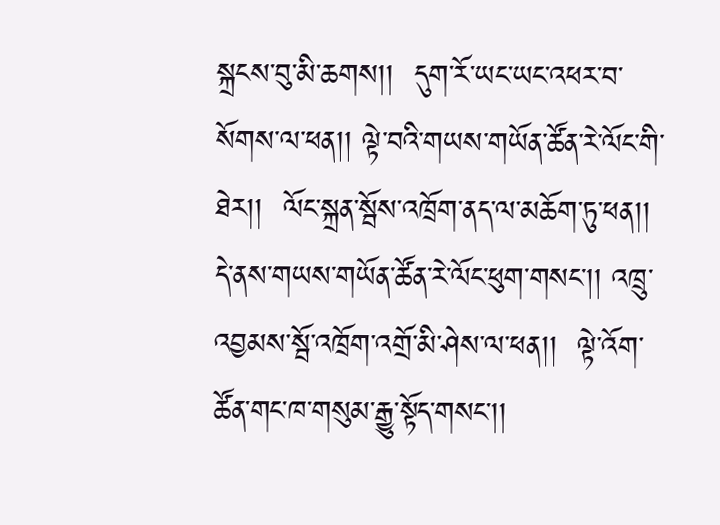སྐྲངས་བུ་མི་ཆགས།།  དུག་རོ་ཡང་ཡང་འཕར་བ་སོགས་ལ་ཕན།། ལྟེ་བའི་གཡས་གཡོན་ཚོན་རེ་ལོང་གི་ཐེར།།  ལོང་སྐྲན་སྦོས་འཁྲོག་ནད་ལ་མཆོག་ཏུ་ཕན།།  དེ་ནས་གཡས་གཡོན་ཚོན་རེ་ལོང་ཕུག་གསང་།། འཁྲུ་འབྱམས་སྦོ་འཁྲོག་འགྲོ་མི་ཤེས་ལ་ཕན།།  ལྟེ་འོག་ཚོན་གང་ཁ་གསུམ་རྒྱུ་སྟོད་གསང་།།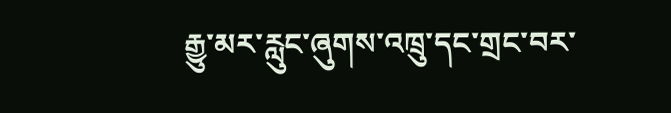རྒྱུ་མར་རླུང་ཞུགས་འཁྲུ་དང་གྲང་བར་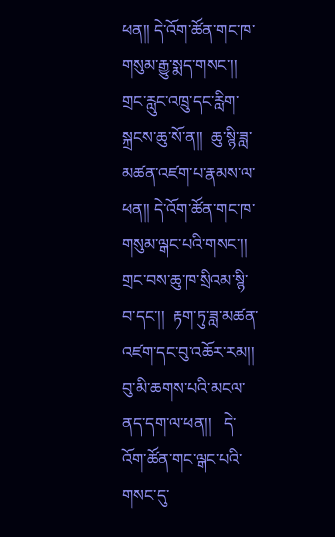ཕན།། དེ་འོག་ཚོན་གང་ཁ་གསུམ་རྒྱུ་སྨད་གསང་།།  གྲང་རླུང་འཁྲུ་དང་རླིག་སྐྲངས་ཆུ་སོ་ན།།  ཆུ་སྙི་ཟླ་མཚན་འཛག་པ་རྣམས་ལ་ཕན།། དེ་འོག་ཚོན་གང་ཁ་གསུམ་ལྒང་པའི་གསང་།།  གྲང་བས་ཆུ་ཁ་སྲིའམ་སྙི་བ་དང་།།  རྟག་ཏུ་ཟླ་མཚན་འཛག་དང་བུ་འཆོར་རམ།། བུ་མི་ཆགས་པའི་མངལ་ནད་དག་ལ་ཕན།།   དེ་འོག་ཚོན་གང་ལྒང་པའི་གསང་དུ་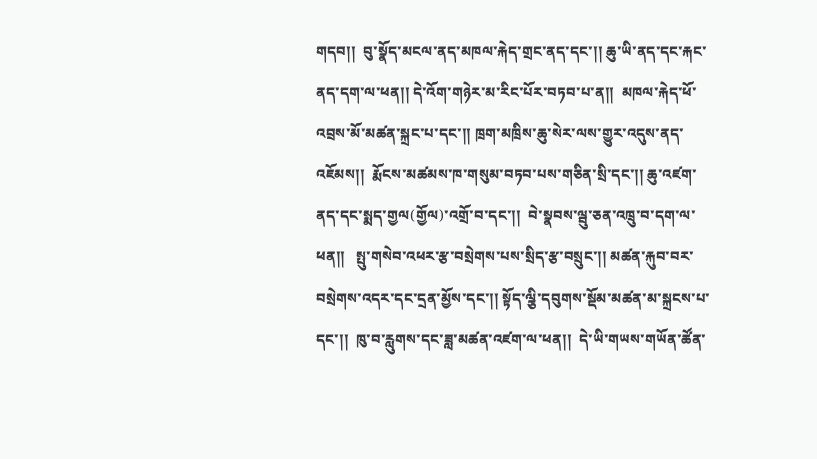གདབ།།  བུ་སྣོད་མངལ་ནད་མཁལ་རྐེད་གྲང་ནད་དང་།། ཆུ་ཡི་ནད་དང་རྐང་ནད་དག་ལ་ཕན།། དེ་འོག་གཉེར་མ་རིང་པོར་བཏབ་པ་ན།།  མཁལ་རྐེད་ཕོ་འབྲས་མོ་མཚན་སྐྲང་པ་དང་།། ཁྲག་མཁྲིས་ཆུ་སེར་ལས་གྱུར་འདུས་ནད་འཇོམས།།  རྨོངས་མཚམས་ཁ་གསུམ་བཏབ་པས་གཅིན་སྲི་དང་།། ཆུ་འཛག་ནད་དང་སྨད་གྱལ(གྱོལ)་འགྲོ་བ་དང་།།  བེ་སྣབས་ལྦུ་ཅན་འཁྲུ་བ་དག་ལ་ཕན།།   སྤུ་གསེབ་འཕར་རྩ་བསྲེགས་པས་སྲིད་རྩ་བསྲུང་།། མཚན་རྐུབ་བར་བསྲེགས་འདར་དང་དྲན་མྱོས་དང་།། སྟོད་ལྕི་དབུགས་སྡོམ་མཚན་མ་སྐྲངས་པ་དང་།།  ཁུ་བ་རླུགས་དང་ཟླ་མཚན་འཛག་ལ་ཕན།།  དེ་ཡི་གཡས་གཡོན་ཚོན་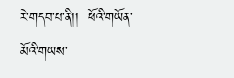རེ་གདབ་པ་ནི།།  ཕོའི་གཡོན་མོའི་གཡས་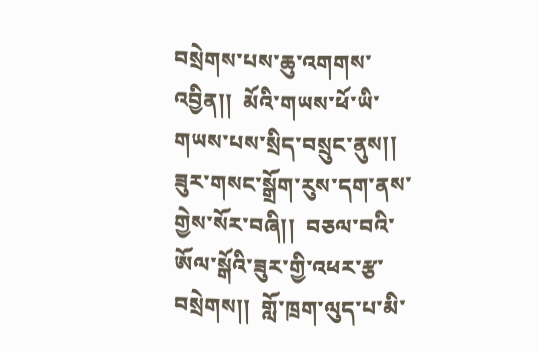བསྲེགས་པས་ཆུ་འགགས་འབྱིན།།  མོའི་གཡས་ཕོ་ཡི་གཡས་པས་སྲིད་བསྲུང་ནུས།།  ཟུར་གསང་སྒྲོག་རུས་དག་ནས་གྱེས་སོར་བཞི།།  བཅལ་བའི་ཨོལ་སྒོའི་ཟུར་གྱི་འཕར་རྩ་བསྲེགས།།  གློ་ཁྲག་ལུད་པ་མི་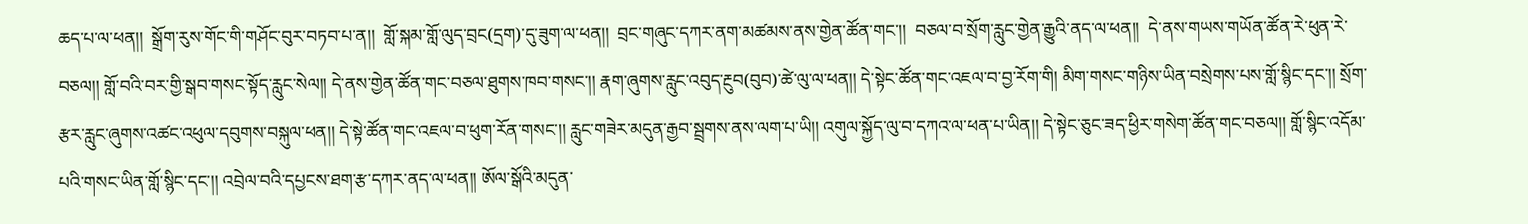ཆད་པ་ལ་ཕན།།  སྒྲོག་རུས་གོང་གི་གཤོང་བུར་བཏབ་པ་ན།།  གློ་སྐམ་གློ་ལུད་བྲང(དྲག)་དུ་ཟུག་ལ་ཕན།།  བྲང་གཞུང་དཀར་ནག་མཚམས་ནས་གྱེན་ཚོན་གང་།།  བཅལ་བ་སྲོག་རླུང་གྱེན་རྒྱུའི་ནད་ལ་ཕན།།  དེ་ནས་གཡས་གཡོན་ཚོན་རེ་ཕུན་རེ་བཅལ།། གློ་བའི་བར་གྱི་སྒབ་གསང་སྟོད་རླུང་སེལ།། དེ་ནས་གྱེན་ཚོན་གང་བཅལ་ཐུགས་ཁབ་གསང་།། རྣག་ཞུགས་རླུང་འབུད་རྔུབ(བུབ)་ཚེ་ལུ་ལ་ཕན།། དེ་སྟེང་ཚོན་གང་འཇལ་བ་བྱ་རོག་གི། མིག་གསང་གཉིས་ཡིན་བསྲེགས་པས་གློ་སྙིང་དང་།། སྲོག་རྩར་རླུང་ཞུགས་འཚང་འཕུལ་དབུགས་བསྐུལ་ཕན།། དེ་སྟེ་ཚོན་གང་འཇལ་བ་ཕུག་རོན་གསང་།། རླུང་གཟེར་མདུན་རྒྱབ་སྦྲགས་ནས་ལག་པ་ཡི།། འགུལ་སྐྱོད་ལུ་བ་དཀའ་ལ་ཕན་པ་ཡིན།། དེ་སྟེང་ཅུང་ཟད་ཕྱིར་གསེག་ཚོན་གང་བཅལ།། གློ་སྙིང་འདོམ་པའི་གསང་ཡིན་གློ་སྙིང་དང་།། འབྲེལ་བའི་དཔྱངས་ཐག་རྩ་དཀར་ནད་ལ་ཕན།། ཨོལ་སྒོའི་མདུན་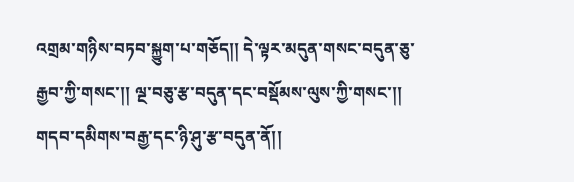འགྲམ་གཉིས་བཏབ་སྐྱུག་པ་གཅོད།། དེ་ལྟར་མདུན་གསང་བདུན་ཅུ་རྒྱབ་ཀྱི་གསང་།། ལྔ་བཅུ་རྩ་བདུན་དང་བསྡོམས་ལུས་ཀྱི་གསང་།། གདབ་དམིགས་བརྒྱ་དང་ཉི་ཤུ་རྩ་བདུན་ནོ།།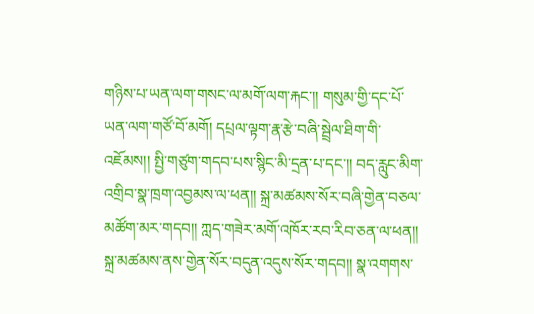གཉིས་པ་ཡན་ལག་གསང་ལ་མགོ་ལག་རྐང་།། གསུམ་གྱི་དང་པོ་ཡན་ལག་གཙོ་བོ་མགོ། དཔྲལ་ལྟག་རྣ་རྩེ་བཞི་སྦྲེལ་ཐིག་གི་འཇོམས།། སྤྱི་གཙུག་གདབ་པས་སྙིང་མི་དྲན་པ་དང་།། བད་རླུང་མིག་འགྲིབ་སྣ་ཁྲག་འབྱམས་ལ་ཕན།། སྐྲ་མཚམས་སོར་བཞི་གྱེན་བཅལ་མཚོག་མར་གདབ།། ཀླད་གཟེར་མགོ་འཁོར་རབ་རིབ་ཅན་ལ་ཕན།། སྐྲ་མཚམས་ནས་གྱེན་སོར་བདུན་འདུས་སོར་གདབ།། སྣ་འགགས་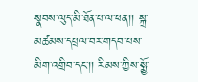སྣབས་ལུད་མི་ཐོན་པ་ལ་ཕན།། སྐྲ་མཚམས་དཔྲལ་བར་གདབ་པས་མིག་འགྲིབ་དང་།། རིམས་ཀྱིས་སྨྱོ་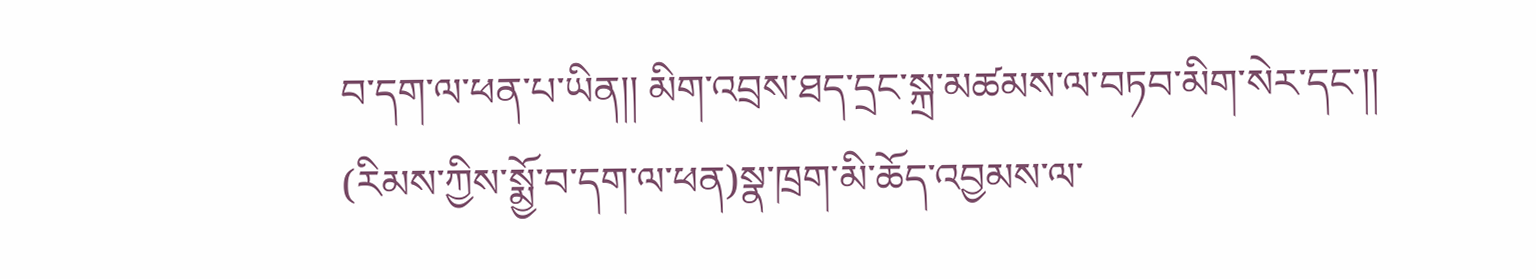བ་དག་ལ་ཕན་པ་ཡིན།། མིག་འབྲས་ཐད་དྲང་སྐྲ་མཚམས་ལ་བཏབ་མིག་སེར་དང་།། (རིམས་ཀྱིས་སྨྱོ་བ་དག་ལ་ཕན)སྣ་ཁྲག་མི་ཆོད་འབྱམས་ལ་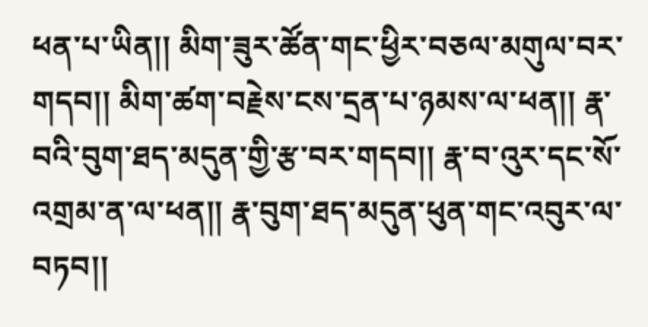ཕན་པ་ཡིན།། མིག་ཟུར་ཚོན་གང་ཕྱིར་བཅལ་མགུལ་བར་གདབ།། མིག་ཚག་བརྗེས་ངས་དྲན་པ་ཉམས་ལ་ཕན།། རྣ་བའི་བུག་ཐད་མདུན་གྱི་རྩ་བར་གདབ།། རྣ་བ་འུར་དང་སོ་འགྲམ་ན་ལ་ཕན།། རྣ་བུག་ཐད་མདུན་ཕུན་གང་འབུར་ལ་བཏབ།།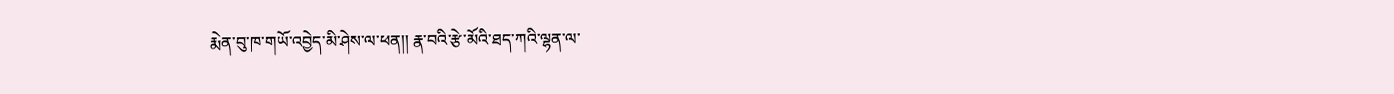རྨེན་བུ་ཁ་གཡོ་འབྱེད་མི་ཤེས་ལ་ཕན།། རྣ་བའི་རྩེ་མོའི་ཐད་ཀའི་ལྷན་ལ་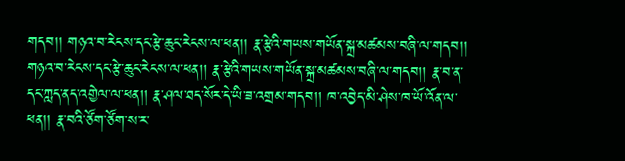གདབ།། གཉའ་བ་རེངས་དང་རྩེ་ཆུང་རེངས་ལ་ཕན།། རྣ་རྩེའི་གཡས་གཡོན་སྐྲ་མཚམས་བཞི་ལ་གདབ།། གཉའ་བ་རེངས་དང་རྩེ་ཆུང་རེངས་ལ་ཕན།། རྣ་རྩེའི་གཡས་གཡོན་སྐྲ་མཚམས་བཞི་ལ་གདབ།། རྣ་བ་ན་དང་ཀླད་ནད་འགྱེལ་ལ་ཕན།། རྣ་ཤལ་ཐད་སོར་དེ་ཡི་ཟ་འགྲམ་གདབ།། ཁ་འབྱེད་མི་ཤེས་ཁ་ཡོ་འོན་ལ་ཕན།། རྣ་བའི་ཙོག་ཙོག་ས་ར་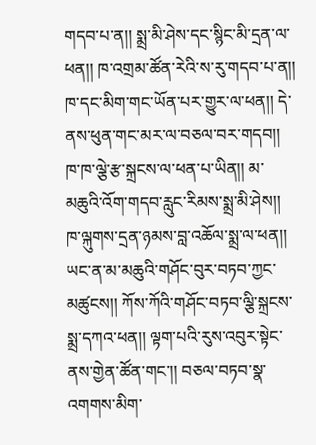གདབ་པ་ན།། སྨྲ་མི་ཤེས་དང་སྙིང་མི་དྲན་ལ་ཕན།། ཁ་འགྲམ་ཚོན་རེའི་ས་རུ་གདབ་པ་ན།། ཁ་དང་མིག་གང་ཡོན་པར་གྱུར་ལ་ཕན།། དེ་ནས་ཕུན་གང་མར་ལ་བཅལ་བར་གདབ།། ཁ་ཁ་ལྕེ་རྩ་སྐྲངས་ལ་ཕན་པ་ཡིན།། མ་མཆུའི་འོག་གདབ་རླུང་རིམས་སྨྲ་མི་ཤེས།། ཁ་ལྐུགས་དྲན་ཉམས་བླ་འཆོལ་སྨྲ་ལ་ཕན།། ཡང་ན་མ་མཆུའི་གཤོང་བུར་བཏབ་ཀྱང་མཚུངས།། ཀོས་ཀོའི་གཤོང་བཏབ་ལྕི་སྐྲངས་སྨྲ་དཀའ་ཕན།། ལྟག་པའི་རུས་འབུར་སྟེང་ནས་གྱེན་ཚོན་གང་།། བཅལ་བཏབ་སྣ་འགགས་མིག་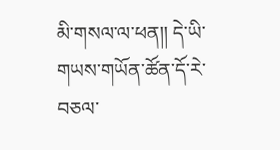མི་གསལ་ལ་ཕན།། དེ་ཡི་གཡས་གཡོན་ཚོན་དོ་རེ་བཅལ་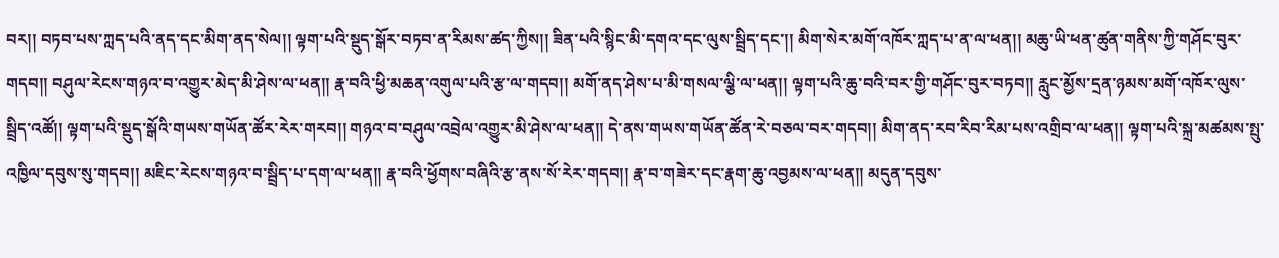བར།། བཏབ་པས་ཀླད་པའི་ནད་དང་མིག་ནད་སེལ།། ལྟག་པའི་སྡུད་སྒོར་བཏབ་ན་རིམས་ཚད་ཀྱིས།། ཟིན་པའི་སྙིང་མི་དགའ་དང་ལུས་སྦྲིད་དང་།། མིག་སེར་མགོ་འཁོར་ཀླད་པ་ན་ལ་ཕན།། མཆུ་ཡི་ཕན་ཚུན་གནིས་ཀྱི་གཤོང་བུར་གདབ།། བཤུལ་རེངས་གཉའ་བ་འགྱུར་མེད་མི་ཤེས་ལ་ཕན།། རྣ་བའི་ཕྱི་མཆན་འགུལ་པའི་རྩ་ལ་གདབ།། མགོ་ནད་ཤེས་པ་མི་གསལ་ལྕི་ལ་ཕན།། ལྟག་པའི་ཆུ་བའི་བར་གྱི་གཤོང་བུར་བཏབ།། རླུང་མྱོས་དྲན་ཉམས་མགོ་འཁོར་ལུས་སྦྲིད་འཚོ།། ལྟག་པའི་སྡུད་སྒོའི་གཡས་གཡོན་ཚོར་རེར་གརབ།། གཉའ་བ་བཤུལ་འབྲེལ་འགྱུར་མི་ཤེས་ལ་ཕན།། དེ་ནས་གཡས་གཡོན་ཚོན་རེ་བཅལ་བར་གདབ།། མིག་ནད་རབ་རིབ་རིམ་པས་འགྲིབ་ལ་ཕན།། ལྟག་པའི་སྐྲ་མཚམས་སྤུ་འཁྱིལ་དབུས་སུ་གདབ།། མཇིང་རེངས་གཉའ་བ་སྦྲིད་པ་དག་ལ་ཕན།། རྣ་བའི་ཕྱོགས་བཞིའི་རྩ་ནས་སོ་རེར་གདབ།། རྣ་བ་གཟེར་དང་རྣག་ཆུ་འབྱམས་ལ་ཕན།། མདུན་དབུས་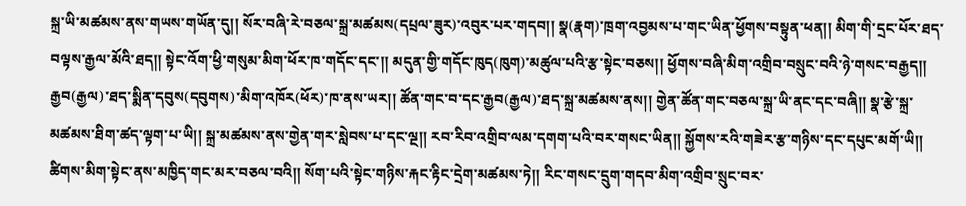སྐྲ་ཡི་མཚམས་ནས་གཡས་གཡོན་དུ།། སོར་བཞི་རེ་བཅལ་སྐྲ་མཚམས(དཔྲལ་ཟུར)་འབུར་པར་གདབ།། སྣ(རྣག)་ཁྲག་འབྱམས་པ་གང་ཡིན་ཕྱོགས་བསྟུན་ཕན།། མིག་གི་དྲང་པོར་ཐད་བལྟས་རྒྱལ་མོའི་ཐད།། སྟེང་འོག་ཕྱི་གསུམ་མིག་ཕོར་ཁ་གདོང་དང་།། མདུན་གྱི་གདོང་ཁུད(ཁུག)་མཚུལ་པའི་རྩ་སྟེང་བཅས།། ཕྱོགས་བཞི་མིག་འགྲིབ་བསྲུང་བའི་ཉེ་གསང་བརྒྱད།། རྒྱབ(རྒྱལ)་ཐད་སྨིན་དབུས(དབུགས)་མིག་འཁོར(ཕོར)་ཁ་ནས་ཡར།། ཚོན་གང་བ་དང་རྒྱབ(རྒྱལ)་ཐད་སྐྲ་མཚམས་ནས།། གྱེན་ཚོན་གང་བཅལ་སྐྲ་ཡི་ནང་དང་བཞི།། སྣ་རྩེ་སྐྲ་མཚམས་ཐིག་ཚད་ལྟག་པ་ཡི།། སྐྲ་མཚམས་ནས་གྱེན་གར་སླེབས་པ་དང་ལྔ།། རབ་རིབ་འགྲིབ་ལམ་དགག་པའི་བར་གསང་ཡིན།། སྐྱོགས་རའི་གཟེར་རྩ་གཉིས་དང་དཔུང་མགོ་ཡི།། ཚིགས་མིག་སྟེང་ནས་མཁྱིད་གང་མར་བཅལ་བའི།། སོག་པའི་སྟེང་གཉིས་རྐང་རྟིང་དྲེག་མཚམས་ཏེ།། རིང་གསང་དྲུག་གདབ་མིག་འགྲིབ་སྲུང་བར་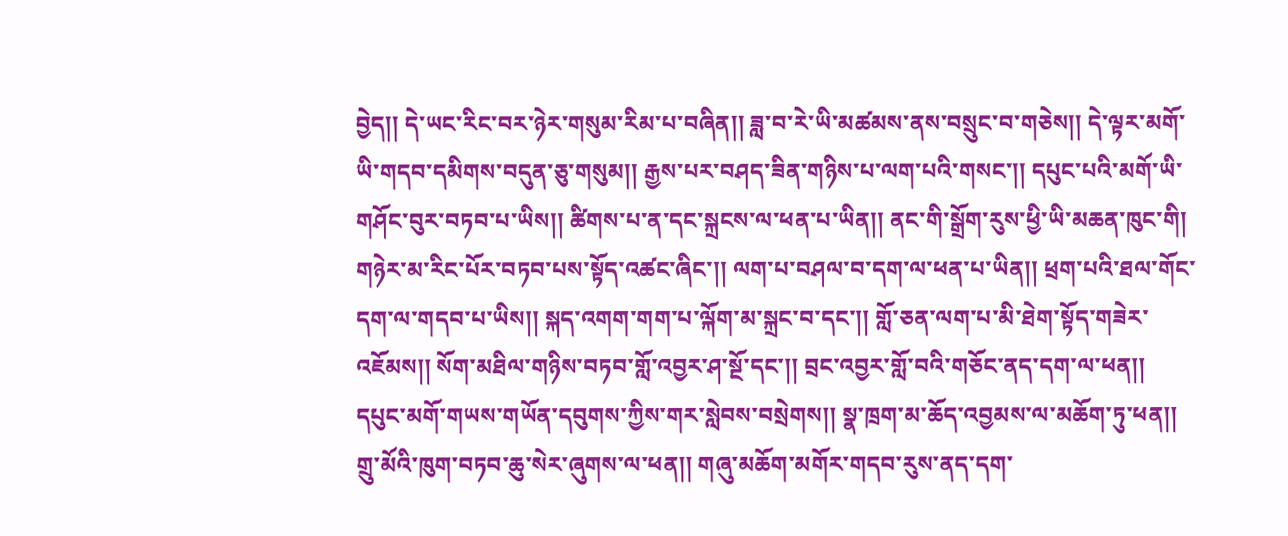བྱེད།། དེ་ཡང་རིང་བར་ཉེར་གསུམ་རིམ་པ་བཞིན།། ཟླ་བ་རེ་ཡི་མཚམས་ནས་བསྲུང་བ་གཅེས།། དེ་ལྟར་མགོ་ཡི་གདབ་དམིགས་བདུན་ཅུ་གསུམ།། རྒྱས་པར་བཤད་ཟིན་གཉིས་པ་ལག་པའི་གསང་།། དཔུང་པའི་མགོ་ཡི་གཤོང་བུར་བཏབ་པ་ཡིས།། ཚིགས་པ་ན་དང་སྐྲངས་ལ་ཕན་པ་ཡིན།། ནང་གི་སྒྲོག་རུས་ཕྱི་ཡི་མཆན་ཁུང་གི། གཉེར་མ་རིང་པོར་བཏབ་པས་སྟོད་འཚང་ཞིང་།། ལག་པ་བཤལ་བ་དག་ལ་ཕན་པ་ཡིན།། ཕྲག་པའི་ཐལ་གོང་དག་ལ་གདབ་པ་ཡིས།། སྐད་འགག་གག་པ་ལྐོག་མ་སྐྲང་བ་དང་།། གློ་ཅན་ལག་པ་མི་ཐེག་སྟོད་གཟེར་འཇོམས།། སོག་མཐིལ་གཉིས་བཏབ་གློ་འབྱར་ཤ་སྔོ་དང་།། བྲང་འབྱར་གློ་བའི་གཅོང་ནད་དག་ལ་ཕན།། དཔུང་མགོ་གཡས་གཡོན་དབུགས་ཀྱིས་གར་སླེབས་བསྲེགས།། སྣ་ཁྲག་མ་ཆོད་འབྱམས་ལ་མཆོག་ཏུ་ཕན།། གྲུ་མོའི་ཁུག་བཏབ་ཆུ་སེར་ཞུགས་ལ་ཕན།། གཞུ་མཆོག་མགོར་གདབ་རུས་ནད་དག་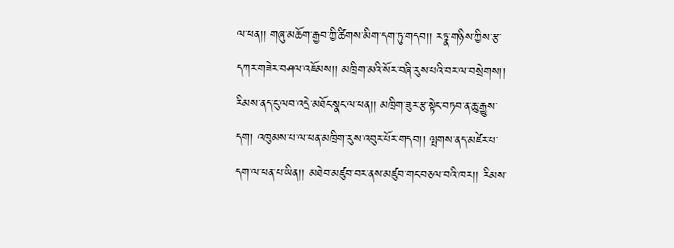ལ་ཕན།། གཞུ་མཆོག་རྒྱབ་ཀྱི་ཚིགས་མིག་དག་ཏུ་གདབ།། རཏྣ་གཉིས་ཀྱིས་རྩ་དཀར་གཟེར་བཤལ་འཇོམས།། མཁྲིག་མའི་སོར་བཞི་རུས་པའི་བར་ལ་བསྲེགས།། རིམས་ནད་ངུ་ལབ་འདྲེ་མཐོང་སྣང་ལ་ཕན།། མཁྲིག་ཟུར་རྩ་སྟེང་བཏབ་ན་ཆུ་རྒྱུས་དག། འཁུམས་པ་ལ་ཕན་མཁྲིག་རུས་འབུར་པོར་གདབ།། ལྤགས་ནད་མཛེར་པ་དག་ལ་ཕན་པ་ཡིན།། མཐེབ་མཛུབ་བར་ནས་མཛུབ་གང་བཅལ་བའི་ཁར།། རིམས་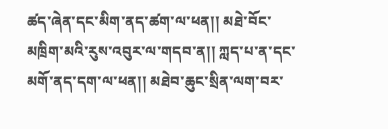ཚད་ཞེན་དང་མིག་ནད་ཚག་ལ་ཕན།། མཐེ་བོང་མཁྲིག་མའི་རུས་འབུར་ལ་གདབ་ན།། ཀླད་པ་ན་དང་མགོ་ནད་དག་ལ་ཕན།། མཐེབ་ཆུང་སྲིན་ལག་བར་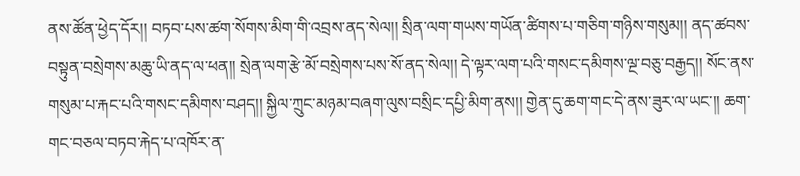ནས་ཚོན་ཕྱེད་དོར།། བཏབ་པས་ཚག་སོགས་མིག་གི་འབྲས་ནད་སེལ།། སྲིན་ལག་གཡས་གཡོན་ཚིགས་པ་གཅིག་གཉིས་གསུམ།། ནད་ཚབས་བསྟུན་བསྲེགས་མཆུ་ཡི་ནད་ལ་ཕན།། སྲེན་ལག་རྩེ་མོ་བསྲེགས་པས་སོ་ནད་སེལ།། དེ་ལྟར་ལག་པའི་གསང་དམིགས་ལྔ་བཅུ་བརྒྱད།། སོང་ནས་གསུམ་པ་རྐང་པའི་གསང་དམིགས་བཤད།། སྐྱིལ་ཀྲུང་མཉམ་བཞག་ལུས་བསྲིང་དཔྱི་མིག་ནས།། གྱེན་དུ་ཆག་གང་དེ་ནས་ཟུར་ལ་ཡང་།། ཆག་གང་བཅལ་བཏབ་རྐེད་པ་འཁོར་ན་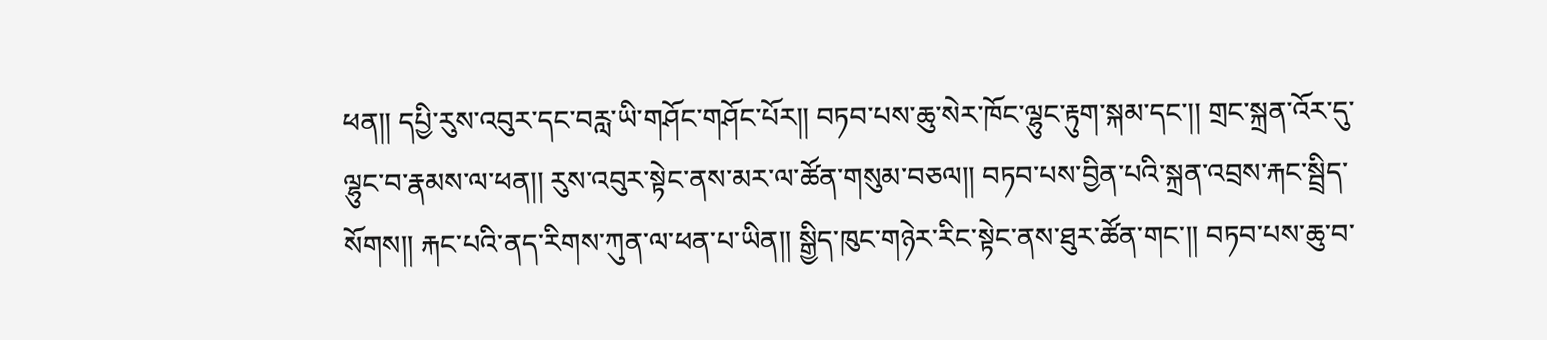ཕན།། དཔྱི་རུས་འབུར་དང་བརླ་ཡི་གཤོང་གཤོང་པོར།། བཏབ་པས་ཆུ་སེར་ཁོང་ལྷུང་རྟུག་སྐམ་དང་།། གྲང་སྐྲན་འོར་དུ་ལྷུང་བ་རྣམས་ལ་ཕན།། རུས་འབུར་སྟེང་ནས་མར་ལ་ཚོན་གསུམ་བཅལ།། བཏབ་པས་བྱིན་པའི་སྐྲན་འབྲས་རྐང་སྦྲིད་སོགས།། རྐང་པའི་ནད་རིགས་ཀུན་ལ་ཕན་པ་ཡིན།། སྒྱིད་ཁུང་གཉེར་རིང་སྟེང་ནས་ཐུར་ཚོན་གང་།། བཏབ་པས་ཆུ་བ་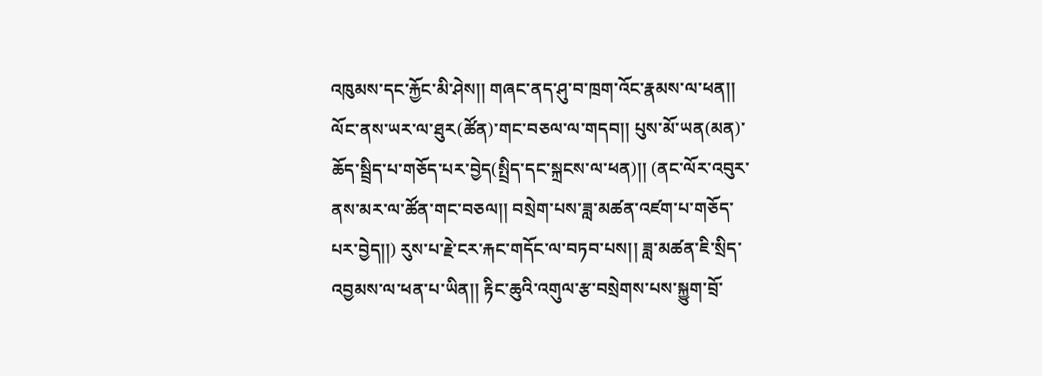འཁུམས་དང་རྐྱོང་མི་ཤེས།། གཞང་ནད་ཤུ་བ་ཁྲག་འོང་རྣམས་ལ་ཕན།། ལོང་ནས་ཡར་ལ་ཐུར(ཚོན)་གང་བཅལ་ལ་གདབ།། པུས་མོ་ཡན(མན)་ཆོད་སྦྲིད་པ་གཅོད་པར་བྱེད(སྤྲིད་དང་སྐྲངས་ལ་ཕན)།། (ནང་ལོར་འབུར་ནས་མར་ལ་ཚོན་གང་བཅལ།། བསྲེག་པས་ཟླ་མཚན་འཛག་པ་གཅོད་པར་བྱེད།།) རུས་པ་རྗེ་ངར་རྐང་གདོང་ལ་བཏབ་པས།། ཟླ་མཚན་ཇི་སྲིད་འབྱམས་ལ་ཕན་པ་ཡིན།། རྟིང་ཆུའི་འགུལ་རྩ་བསྲེགས་པས་སྐྱུག་བྲོ་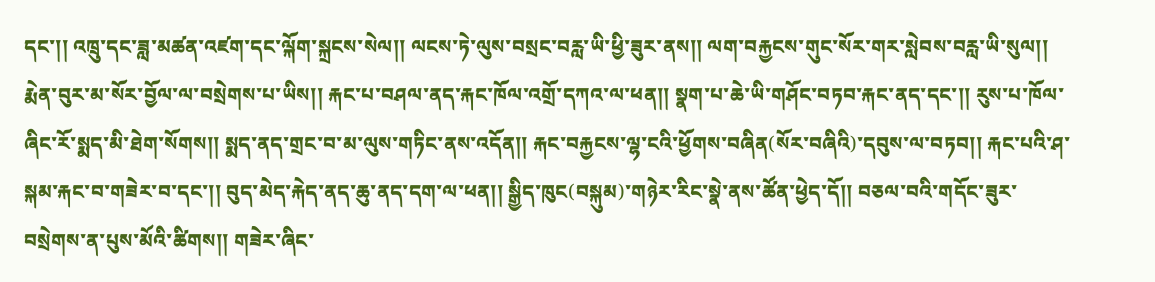དང་།། འཁྲུ་དང་ཟླ་མཚན་འཛག་དང་ལྐོག་སྐྲངས་སེལ།། ལངས་ཏེ་ལུས་བསྲང་བརླ་ཡི་ཕྱི་ཟུར་ནས།། ལག་བརྐྱངས་གུང་སོར་གར་སླེབས་བརླ་ཡི་སུལ།། རྨེན་བུར་མ་སོར་བྱོལ་ལ་བསྲེགས་པ་ཡིས།། རྐང་པ་བཤལ་ནད་རྐང་ཁོལ་འགྲོ་དཀའ་ལ་ཕན།། སྣག་པ་ཆེ་ཡི་གཤོང་བཏབ་རྐང་ནད་དང་།། རུས་པ་ཁོལ་ཞིང་རོ་སྨད་མི་ཐེག་སོགས།། སྨད་ནད་གྲང་བ་མ་ལུས་གཏིང་ནས་འདོན།། རྐང་བརྐྱངས་ལྷ་ངའི་ཕྱོགས་བཞིན(སོར་བཞིའི)་དབུས་ལ་བཏབ།། རྐང་པའི་ཤ་སྐམ་རྐང་བ་གཟེར་བ་དང་།། བུད་མེད་རྐེད་ནད་ཆུ་ནད་དག་ལ་ཕན།། སྒྱིད་ཁུང(བསྐུམ)་གཉེར་རིང་སྣེ་ནས་ཚོན་ཕྱེད་དོ།། བཅལ་བའི་གདོང་ཟུར་བསྲེགས་ན་པུས་མོའི་ཚིགས།། གཟེར་ཞིང་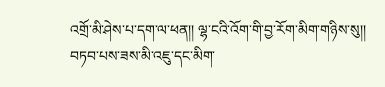འགྲོ་མི་ཤེས་པ་དག་ལ་ཕན།། ལྷ་ངའི་འོག་གི་བྱ་རོག་མིག་གཉིས་སུ།། བཏབ་པས་ཟས་མི་འཇུ་དང་མིག་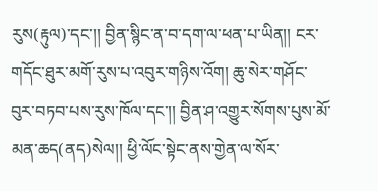རུས(རྟུལ)་དང་།། བྱིན་སྙིང་ན་བ་དག་ལ་ཕན་པ་ཡིན།། ངར་གདོང་ཐུར་མགོ་རུས་པ་འབུར་གཉིས་འོག། ཆུ་སེར་གཤོང་བུར་བཏབ་པས་རུས་ཁོལ་དང་།། བྱིན་ཤ་འགྱུར་སོགས་པུས་མོ་མན་ཆད(ནད)སེལ།། ཕྱི་ལོང་སྟེང་ནས་གྱེན་ལ་སོར་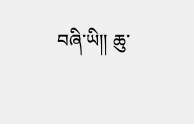བཞི་ཡི།། ཆུ་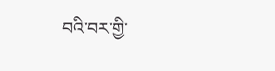བའི་བར་གྱི་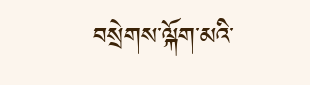བསྲེགས་ལྐོག་མའི་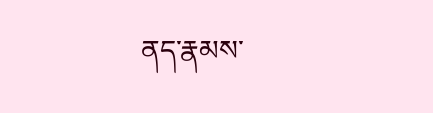ནད་རྣམས་